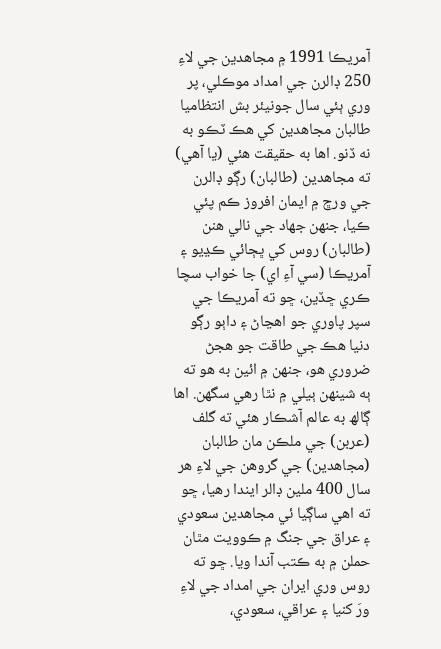آمريڪا 1991 ۾ مجاهدين جي لاءِ 250 ڊالرن جي امداد موڪلي، پر وري ٻئي سال جونيئر بش انتظاميا طالبان مجاهدين کي هڪ ٽڪو به نه ڏنو. اها به حقيقت هئي (يا آهي) ته مجاهدين (طالبان) رڳو ڊالرن جي ورڇ ۾ ايمان افروز ڪم پئي ڪيا، جنهن جهاد جي نالي هنن (طالبان) روس کي ڀڄائي ڪڍيو ۽ آمريڪا (سي آءِ اي) جا خواب سچا ڪري ڇڏين، ڇو ته آمريڪا جي سپر پاوري جو اهڃاڻ ۽ داٻو رڳو دنيا هڪ جي طاقت جو هجڻ ضروري هو، جنهن ۾ ائين به هو ته ٻه شينهن ٻيلي ۾ نٿا رهي سگهن. اها ڳالھ به عالم آشڪار هئي ته گلف (عربن) جي ملڪن مان طالبان (مجاهدين) جي گروهن جي لاءِ هر سال 400 ملين ڊالر ايندا رهيا، ڇو ته اهي ساڳيا ئي مجاهدين سعودي ۽ عراق جي جنگ ۾ ڪوويت مٿان حملن ۾ به ڪتب آندا ويا. ڇو ته روس وري ايران جي امداد جي لاءِ ورَ کنيا ۽ عراقي، سعودي،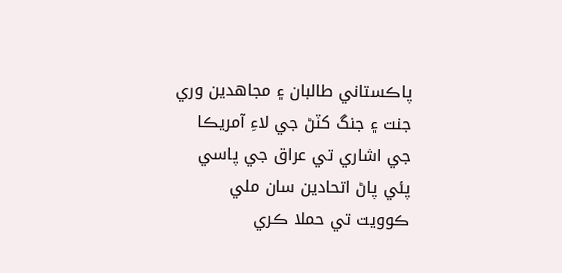پاڪستاني طالبان ۽ مجاهدين وري جنت ۽ جنگ کٽڻ جي لاءِ آمريڪا جي اشاري تي عراق جي پاسي پئي پاڻ اتحادين سان ملي ڪوويت تي حملا ڪري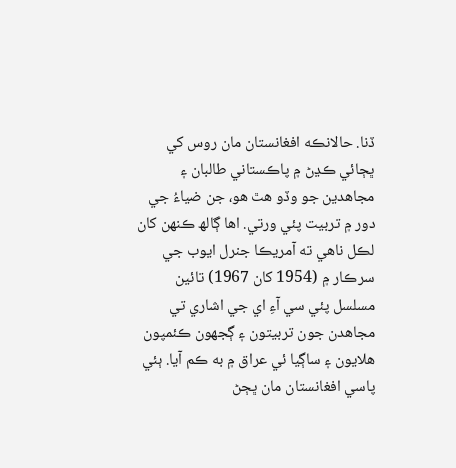ڏنا. حالانڪه افغانستان مان روس کي ڀڄائي ڪڍڻ ۾ پاڪستاني طالبان ۽ مجاهدين جو وڏو هٿ هو، جن ضياءُ جي دور ۾ تربيت پئي ورتي. اها ڳالھ ڪنهن کان لڪل ناهي ته آمريڪا جنرل ايوب جي سرڪار ۾ (1954 کان 1967) تائين مسلسل پئي سي آءِ اي جي اشاري تي مجاهدن جون تربيتون ۽ ڳجهون ڪئمپون هلايون ۽ ساڳيا ئي عراق ۾ به ڪم آيا. ٻئي پاسي افغانستان مان ڀڄڻ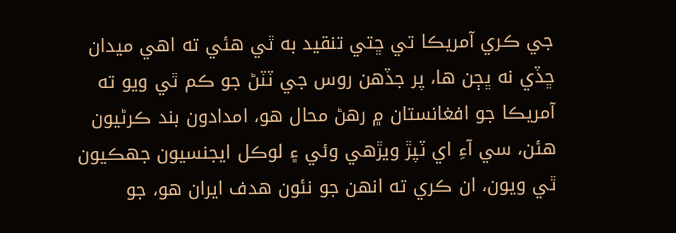جي ڪري آمريڪا تي ڇتي تنقيد به ٿي هئي ته اهي ميدان ڇڏي نه ڀڄن ها، پر جڏهن روس جي ٽٽڻ جو ڪم ٿي ويو ته آمريڪا جو افغانستان ۾ رهڻ محال هو، امدادون بند ڪرڻيون هئن، سي آءِ اي ٽپڙ ويڙهي وئي ۽ لوڪل ايجنسيون جهڪيون ٿي ويون، ان ڪري ته انهن جو نئون هدف ايران هو، جو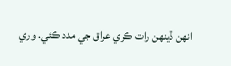انهن ڏينهن رات ڪري عراق جي مدد ڪئي. وري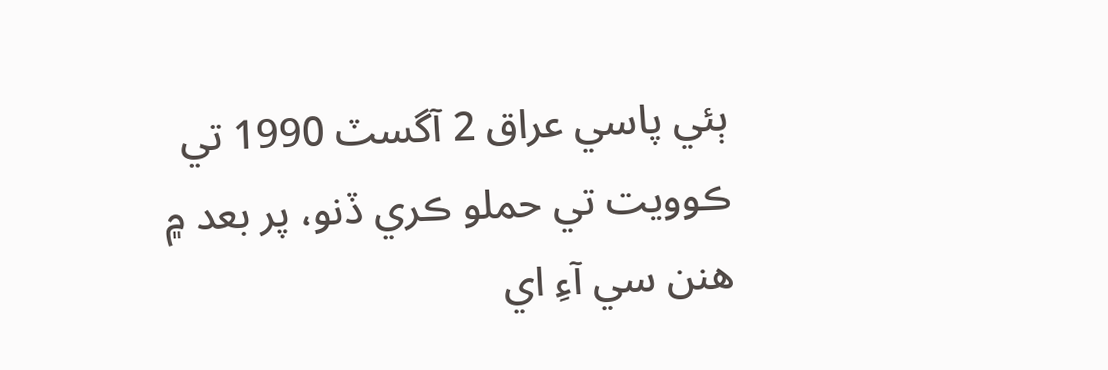ٻئي پاسي عراق 2 آگسٽ 1990 تي ڪوويت تي حملو ڪري ڏنو، پر بعد ۾ هنن سي آءِ اي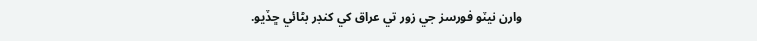وارن نيٽو فورسز جي زور تي عراق کي کنڊر بڻائي ڇڏيو.